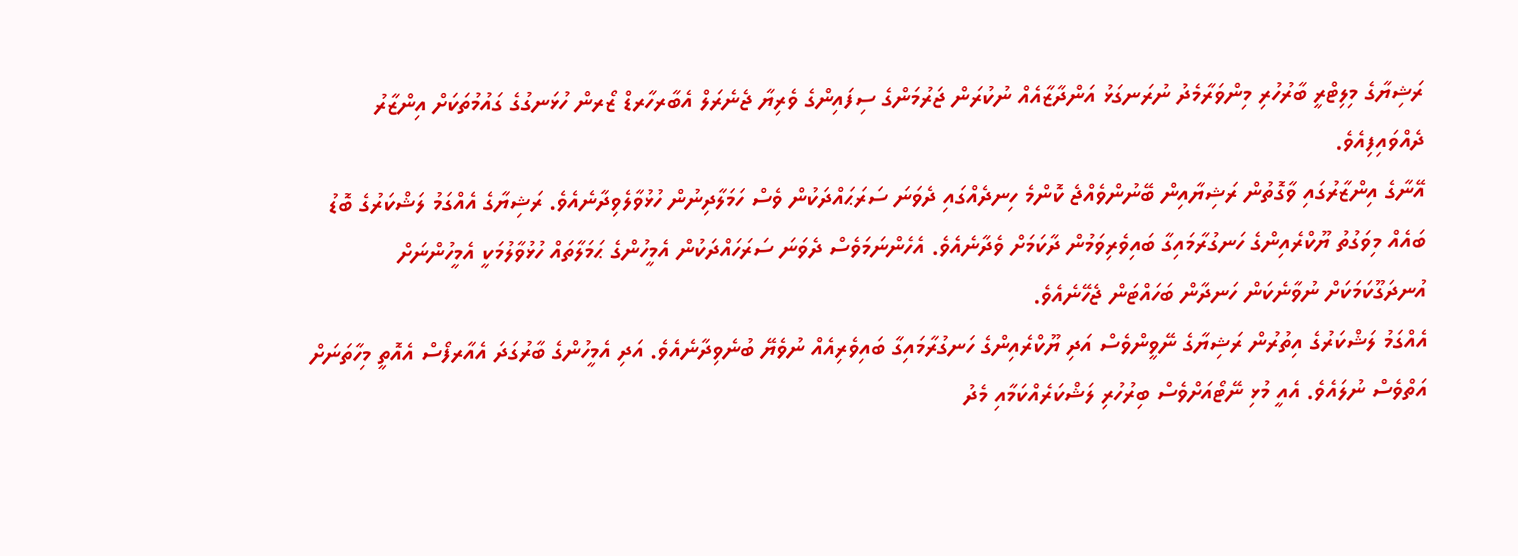ރަޝިޔާގެ މިލިޓްރީ ބާރުހުރި މިންވަރާމެދު ނުރަނގަޅު އަންދާޒާއެއް ނުކުރަން ޖަރުމަންގެ ސިފައިންގެ ވެރިޔާ ޖެނެރަލް އެބާރހާރޑް ޒޯރން ހުޅަނގުގެ ގައުމުތަކަށް އިންޒާރު ދެއްވައިފިއެވެ.
އޭނާގެ އިންޒާރުގައި ވާގޮތުން ރަޝިޔާއިން ބޭނުންވެއްޖެ ކޮންމެ ހިނދެއްގައި ދެވަނަ ސަރަޙައްދަކުން ވެސް ހަމަލާދިނުން ހުޅުވާލެވިދާނެއެވެ. ރަޝިޔާގެ އެއްގަމު ލަޝްކަރުގެ ބޮޑު ބައެއް މިވަގުތު ޔޫކްރެއިންގެ ހަނގުރާމައިގާ ބައިވެރިވަމުން ދާކަމަށް ވެދާނެއެވެ. އެހެންނަމަވެސް ދެވަނަ ސަރަހައްދަކުން އެމީހުންގެ ޙަމަލާތައް ހުޅުވާލުމަކީ އެމީހުންނަށް އުނދަގޫކަމަކަށް ނުވާނެކަން ހަނދާން ބަހައްޓަން ޖެހޭނެއެވެ.
އެއްގަމު ލަޝްކަރުގެ އިތުރުން ރަޝިޔާގެ ނޭވީންވެސް އަދި ޔޫކްރެއިންގެ ހަނގުރާމައިގާ ބައިވެރިއެއް ނުވެޔޭ ބުނެވިދާނެއެވެ. އަދި އެމީހުންގެ ބާރުގަދަ އެއާރފޯސް އެއޮތީ މިހާތަނަށް އަތްވެސް ނުލައެވެ. އެއީ މުޅި ނޭޓޯއަށްވެސް ބިރުހުރި ލަޝްކަރެއްކަމާއި މެދު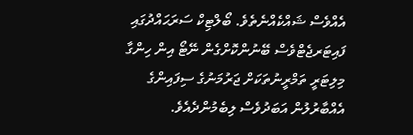އެއްވެސް ޝައްކެއްނެތެވެ. ބޯލްޓިކް ސަރަޙައްދުގައި ފައިޓަރޖެޓްވެސް ބޭނުންކޮށްގެން ނޭޓޯ އިން ހިންގާ މިލިޓަރީ ތަމްރީނުތަކަށް ޖަރުމަނުގެ ސިފައިންގެ އެއްބާރުލުން އަބަދުވެސް ލިބެމުންދެއެވެ.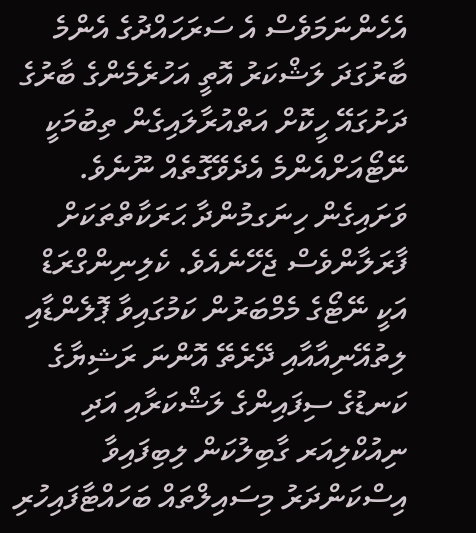އެހެންނަމަވެސް އެ ސަރަހައްދުގެ އެންމެ ބާރުގަދަ ލަޝްކަރު އޮތީ އަހުރެމެންގެ ބާރުގެ ދަށުގައޭ ހީކޮށް އަތްއުރާލައިގެން ތިބުމަކީ ނޭޓޯއަށްއެންމެ އެދެވޭގޮތެއް ނޫނެވެ. ވަށައިގެން ހިނަގމުންދާ ޙަރަކާތްތަކަށް ފާރަލާންވެސް ޖެހޭނެއެވެ. ކެލިނިންގްރަޑް އަކީ ނޭޓޯގެ މެމްބަރުން ކަމުގައިވާ ޕޮލެންޑާއި ލިތުއޭނިއާއާއި ދޭރެތޭ އޮންނަ ރަޝިޔާގެ ކަނޑުގެ ސިފައިންގެ ލަޝްކަރާއި އަދި ނިއުކްލިއަރ ގާބިލުކަން ލިބިފައިވާ އިސްކަންދަރު މިސައިލްތައް ބަހައްޓާފައިހުރި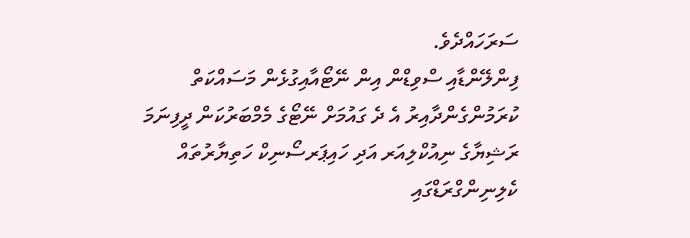ސަރަހައްދެވެ.
ފިންލޭންޑާއި ސްވިޑްން އިން ނޭޓޯއާއިގުޅެން މަސައްކަތް ކުރަމުންގެންދާއިރު އެ ދެ ގައުމަށް ނޭޓޯގެ މެމްބަރުކަން ދީފިނަމަ ރަޝިޔާގެ ނިއުކްލިއަރ އަދި ހައިޕަރސޯނިކް ހަތިޔާރުތައް ކެލިނިންގްރަޑްގައި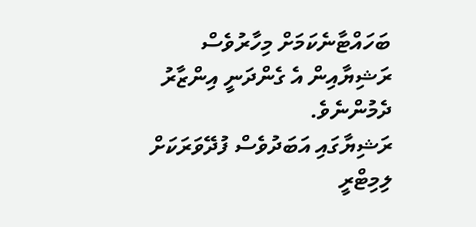ބަހައްޓާނެކަމަށް މިހާރުވެސް ރަޝިޔާއިން އެ ގެންދަނީ އިންޒާރު ދެމުންނެވެ.
ރަޝިޔާގައި އަބަދުވެސް ފުދޭވަރަކަށް ލިމިޓްރީ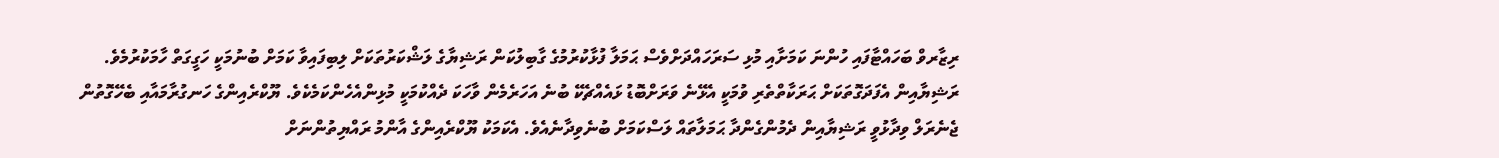ރިޒާރވް ބަހައްޓާފައި ހުންނަ ކަމަށާއި މުޅި ސަރަހައްދަށްވެސް ޙަމަލާ ފުޅާކުރުމުގެ ގާބިލުކަން ރަޝިޔާގެ ލަޝްކަރުތަކަށް ލިބިފައިވާ ކަމަށް ބުނުމަކީ ހަގީގަތް ހާމަކުރުމެވެ. ރަޝިޔާއިން އެފަދަގޮތަކަށް ޙަރަކާތްތެރި ވުމަކީ އެޅޭނެ ވަރަށްބޮޑު ޅައެއްޗެކޭ ބުނެ އަހަރެމެން ވާހަކަ ދެއްކުމަކީ މުޅިންއެހެންކަމެކެވެ. ޔޫކްރެއިންގެ ހަނގުރާމައާއި ބެހޭގޮތުން ޖެނެރަލް ވިދާޅުވީ ރަޝިޔާއިން ދެމުންގެންދާ ޙަމަލާތައް ލަސްކަމަށް ބުނެވިދާނެއެވެ. އެކަމަކު ޔޫކްރެއިންގެ އާންމު ރައްޔިތުންނަށް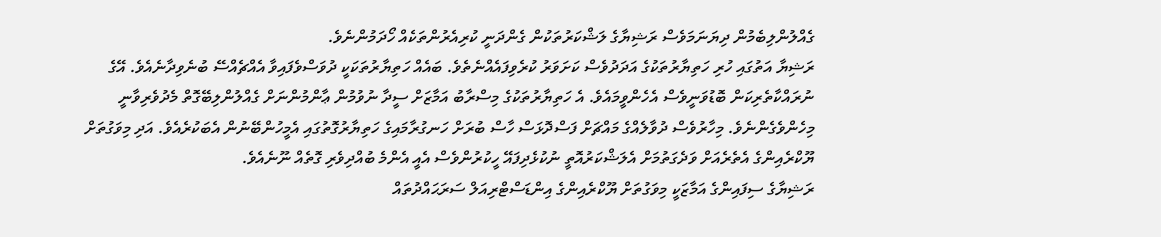ގެއްލުންލިބެމުން ދިޔަނަމަވެސް ރަޝިޔާގެ ލަޝްކަރުތަކުން ގެންދަނީ ކުރިއެރުންތަކެއް ހޯދަމުންނެވެ.
ރަޝިޔާ އަތުގައި ހުރި ހަތިޔާރުތަކުގެ އަދަދުވެސް ކަށަވަރު ކުރެވިފައެއްނެތެވެ. ބައެއް ހަތިޔާރުތަކަކީ ދުވަސްވެފައިވާ އެއްޗެއްސޭ ބުނެވިދާނެއެވެ. އޭގެ ނުރައްކާތެރިކަން ބޮޑުވަނީވެސް އެހެންވީމައެވެ. އެ ހަތިޔާރުތަކުގެ މިސްރާބު އަމާޒަށް ސީދާ ނުވުމުން ޢާންމުންނަށް ގެއްލުންލިބޭގޮތް މެދުވެރިވާނީ މިހެންވެގެންނެވެ. މިހާރުވެސް ދުވާލެއްގެ މައްޗަށް ފަސްދޮޅަސް ހާސް ބުރަށް ހަނގުރާމައިގެ ހަތިޔާރުގޮތުގައި އެމީހުންބޭނުން އެބަކުރެއެވެ. އަދި މިވަގުތަށް ޔޫކްރެއިންގެ އެތެރެއަށް ވަދެގަތުމަށް އެލަޝްކަރުއޮތީ ނުކުޅެދިފައޭ ހީކުރުންވެސް އެއީ އެންމެ ބުއްދިވެރި ގޮތެއް ނޫނެއެވެ.
ރަޝިޔާގެ ސިފައިންގެ އަމާޒަކީ މިވަގުތަށް ޔޫކްރެއިންގެ އިންޑަސްޓްރިއަލް ސަރަޙައްދުތައް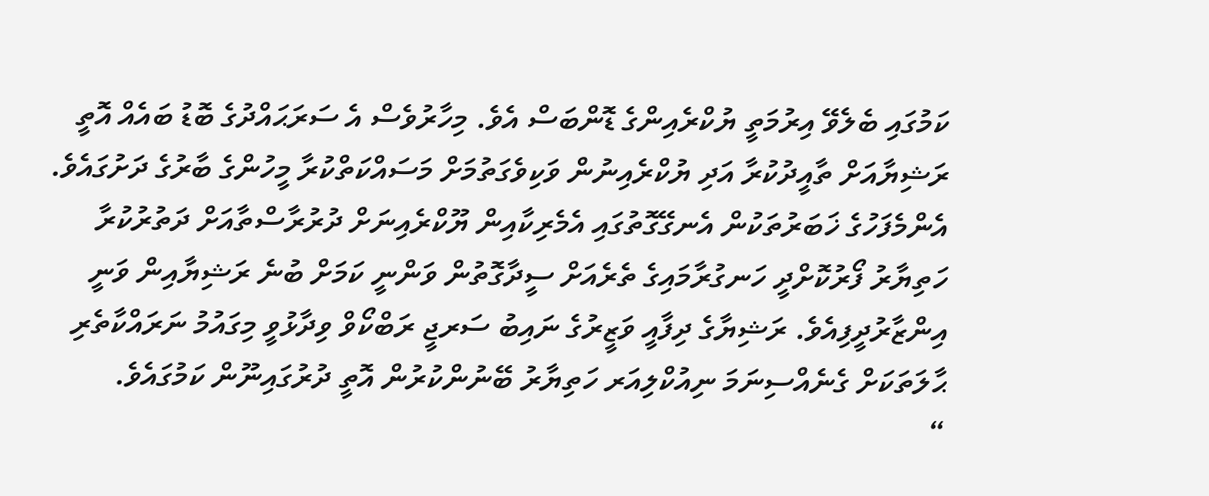ކަމުގައި ބެލެވޭ އިރުމަތީ ޔުކްރެއިންގެ ޑޮންބަސް އެވެ. މިހާރުވެސް އެ ސަރަޙައްދުގެ ބޮޑު ބައެއް އޮތީ ރަޝިޔާއަށް ތާއީދުކުރާ އަދި ޔުކްރެއިނުން ވަކިވެގަތުމަށް މަސައްކަތްކުރާ މީހުންގެ ބާރުގެ ދަށުގައެވެ.
އެންމެފަހުގެ ޚަބަރުތަކުން އެނގޭގޮތުގައި އެމެރިކާއިން ޔޫކްރެއިނަށް ދުރުރާސްތާއަށް ދަތުރުކުރާ ހަތިޔާރު ފޯރުކޮށްދީ ހަނގުރާމައިގެ ތެރެއަށް ސީދާގޮތުން ވަންނީ ކަމަށް ބުނެ ރަޝިޔާއިން ވަނީ އިންޒާރުދީފިއެވެ. ރަޝިޔާގެ ދިފާއީ ވަޒީރުގެ ނައިބު ސަރޖީ ރަބްކޯވް ވިދާޅުވީ މިގައުމު ނަރައްކާތެރި ޙާލަތަކަށް ގެނެއްސިނަމަ ނިއުކްލިއަރ ހަތިޔާރު ބޭނުންކުރުން އޮތީ ދުރުގައިނޫން ކަމުގައެވެ.
“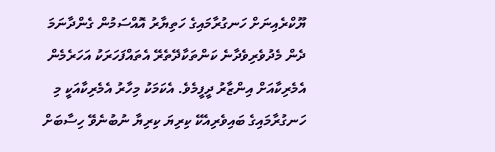ޔޫކްރެއިނަށް ހަނގުރާމައިގެ ހަތިޔާރު އޮއްސަމުން ގެންދާނަމަ ދެން މެދުވެރިވެދާނެ ކަންތަކާދޭތެރޭ އެތައްފަހަރަކު އަހަރެމެން އެމެރިކާއަށް އިންޒާރު ދީފީމެވެ. އެކަމަކު މިހާރު އެމެރިކާއަކީ މި ހަނގުރާމައިގެ ބައިވެރިއެކޭ ކިރިޔަ ކިރިޔާ ނުބުނެވޭ ހިސާބަށް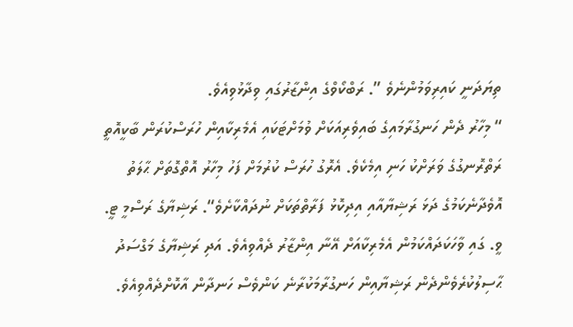ތިޔަދަނީ ކައިރިވަމުންނެވެ ”. ރަބްކޯވްގެ އިންޒާރުގައި ވިދާޅުވިއެވެ.
“ މިހާރު ދެން ހަނގުރާމައިގެ ބައިވެރިއަކަށް ވުމަށްޓަކައި އެމެރިކާއިން ހުރަސްކުރަން ބާކީއޮތީ ރަތްރޮނގުގެ ވަރަށްކު ހަނި އިމެކެވެ. އެރޮގު ހުރަސް ކުރުމަށް ފަހު މިހާރު އޮތްގޮތަށް ޙާލަތު އޮވެދާނެކަމުގެ ދަޅަ ރަޝިޔާއާއި އިދިކޮޅު ފަރާތްތަކަށް ނުދައްކާށެވެ“. ރަޝިޔާގެ ރަސްމީ ޓީ. ވީ. ގައި ވާހަކަދައްކަމުން އެމެރިކާއަށް އޭނާ އިންޒާރު ދެއްވިއެވެ. އަދި ރަޝިޔާގެ މަގްސަދު ޙާސިލުކުރެވެންދެން ރަޝިޔާއިން ހަނގުރާމަކުރާނެ ކަންވެސް ހަނދާން އާކޮށްދެއްވިއެވެ.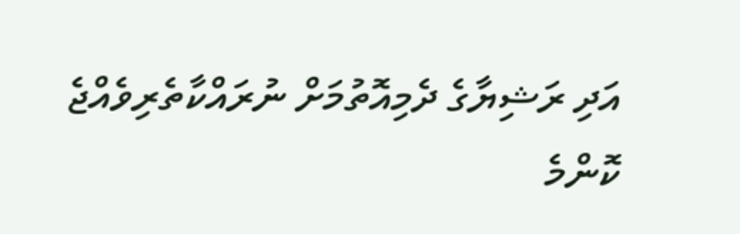އަދި ރަޝިޔާގެ ދެމިއޮތުމަށް ނުރައްކާތެރިވެއްޖެ ކޮންމެ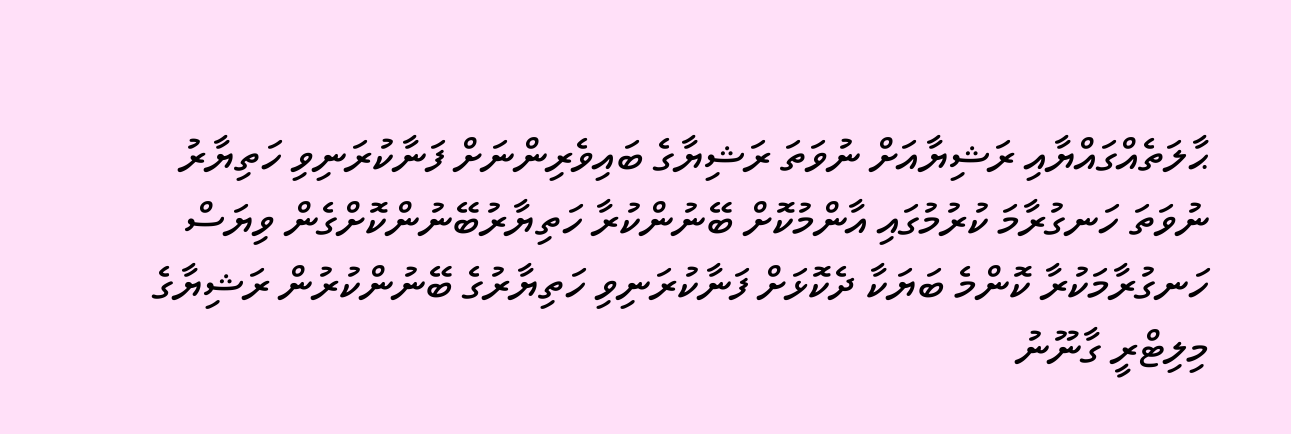ޙާލަތެއްގައްޔާއި ރަޝިޔާއަށް ނުވަތަ ރަޝިޔާގެ ބައިވެރިންނަށް ފަނާކުރަނިވި ހަތިޔާރު ނުވަތަ ހަނގުރާމަ ކުރުމުގައި އާންމުކޮށް ބޭނުންކުރާ ހަތިޔާރުބޭނުންކޮށްގެން ވިޔަސް ހަނގުރާމަކުރާ ކޮންމެ ބަޔަކާ ދެކޮޅަށް ފަނާކުރަނިވި ހަތިޔާރުގެ ބޭނުންކުރުން ރަޝިޔާގެ މިލިޓްރީ ގާނޫނު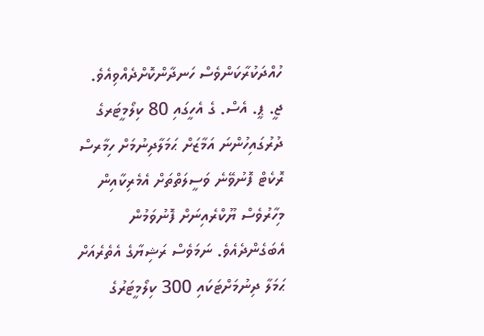ހުއްދަކުރާކަންވެސް ހަނދާންކޮށްދެއްވިއެވެ.
ޖީ. ޕީ. އެސް. ގެ އެހީގައި 80 ކިލޯމީޓަރގެ ދުރުގައިހުންނަ އަމާޒަށް ޙަމަލާދިނުމަށް ހިމާރސް ރޮކެޓް ފޮނުވޭނެ ވަސީލަތްތަށް އެމެރިކާއިން މިހާރުވެސް ޔޫކްރެއިނަށް ފޮނުވަމުން އެބަގެންދެއެވެ. ނަމަވެސް ރަޝިޔާގެ އެތެރެއަށް ޙަމަލާ ދިނުމަށްޓަކައި 300 ކިލޯމީޓަރުގެ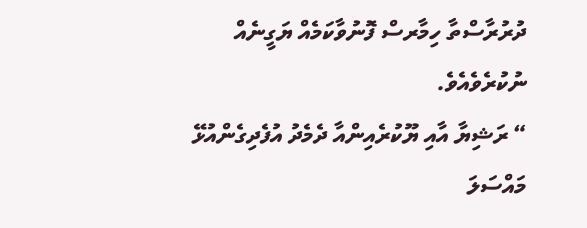ދުރުރާސްތާ ހިމާރސް ފޮނުވާކަމެއް ޔަގީނެއް ނުކުރެވެއެވެ.
“ ރަޝިޔާ އާއި ޔޫކުރެއިންއާ ދެމެދު އުފެދިގެންއުޅޭ މައްސަލަ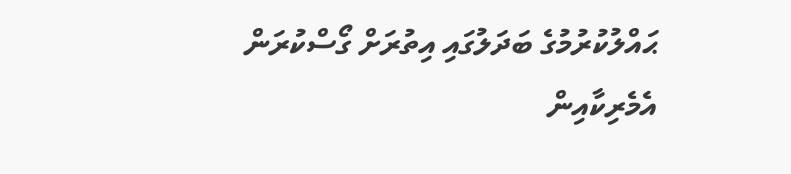ޙައްލުކުރުމުގެ ބަދަލުގައި އިތުރަށް ގޯސްކުރަން އެމެރިކާއިން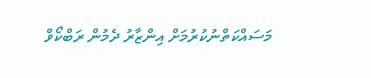މަސައްކަތްނުކުރުމަށް އިންޒާރު ދެމުން ރަބްކޯވް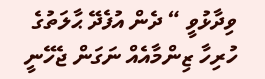ވިދާޅުވީ “ ދެން އުފެދޭ ޙާލަތުގެ ހުރިހާ ޒިންމާއެއް ނަގަން ޖެހޭނީ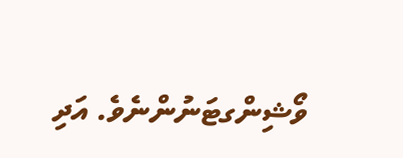ވޯޝިންގޓަނުންނެވެ. އަދި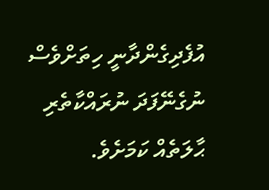އުފެދިގެންދާނީ ހިތަށްވެސް ނުގެނޭފަދަ ނުރައްކާތެރި ޙާލަތެއް ކަމަށެވެ.